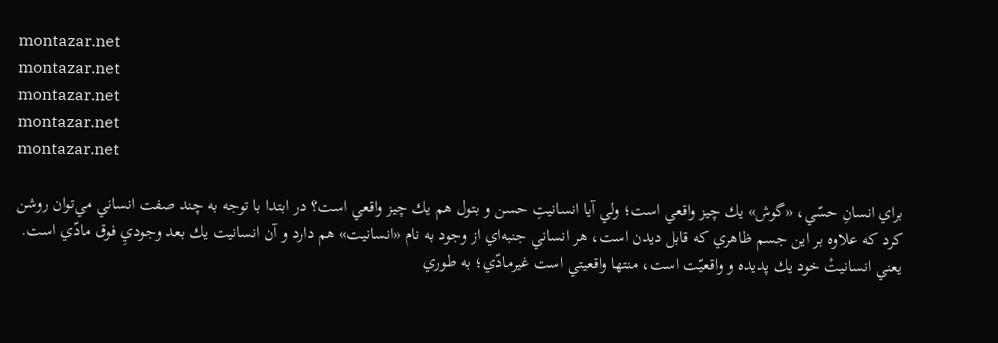montazar.net
montazar.net
montazar.net
montazar.net
montazar.net

براي انسانِ حسّي، «گوش» يك چيز واقعي است؛ ولي آيا انسانيتِ حسن و بتول هم يك چيز واقعي است؟ در ابتدا با توجه به چند صفت انساني مي‌توان روشن كرد كه علاوه بر اين‌ جسم ظاهري كه قابل ديدن است، هر انساني جنبه‌اي از وجود به نام «انسانيت» هم دارد و آن انسانيت يك بعد وجوديِ فوق مادّي است. يعني انسانيتْ خود يك پديده و‌‌‌ ‌‌واقعيّت است، منتها واقعيتي است غيرمادّي؛ به طوري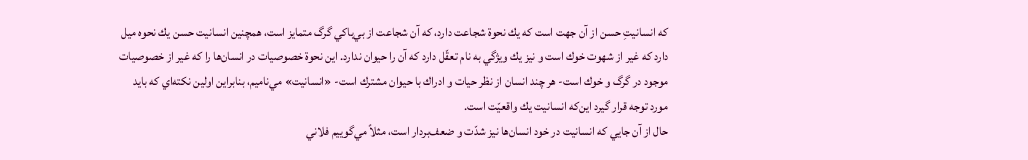كه انسانيتِ حسن از آن جهت است كه يك نحوة شجاعت دارد، كه آن شجاعت از بي‌باكي گرگ متمايز است، همچنين انسانيت حسن يك نحوه ميل دارد كه غير از شهوت خوك است و نيز يك ويژگي به نام تعقّل دارد كه آن را حيوان ندارد. اين نحوة خصوصيات در انسان‌ها را كه غير از خصوصيات موجود در گرگ‌ و خوك است- هر چند انسان از نظر حيات و ادراك با حيوان مشترك است- «انسانيت» مي‌ناميم، بنابراين اولين نكته‌اي كه بايد مورد توجه قرار گيرد اين‌كه انسانيت يك واقعيّت است.
حال از آن جايي كه انسانيت در خود انسان‌ها نيز شدّت و ضعف‌‌بردار است، مثلاً مي‌گوييم فلاني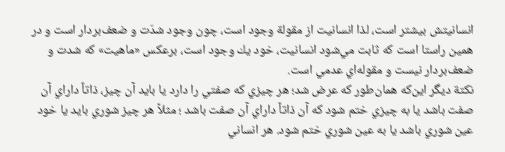انسانيتش بيشتر است، لذا انسانيت از مقولة وجود است، چون وجود شدّت و ضعف‌بردار است و در همين راستا است كه ثابت مي‌شود انسانيت، خود يك وجود است، برعكس «ماهيت» كه شدت و ضعف‌بردار نيست و مقوله‌اي عدمي است.
نكتة ديگر اين‌كه همان‌طور كه عرض شد؛ هر چيزي كه صفتي را دارد يا بايد آن چيز، ذاتاً داراي آن صفت باشد يا به چيزي ختم شود كه آن ذاتاً داراي آن صفت باشد ؛ مثلاً هر چيز شوري بايد يا خود عين شوري باشد يا به عين شوري ختم شود. هر انساني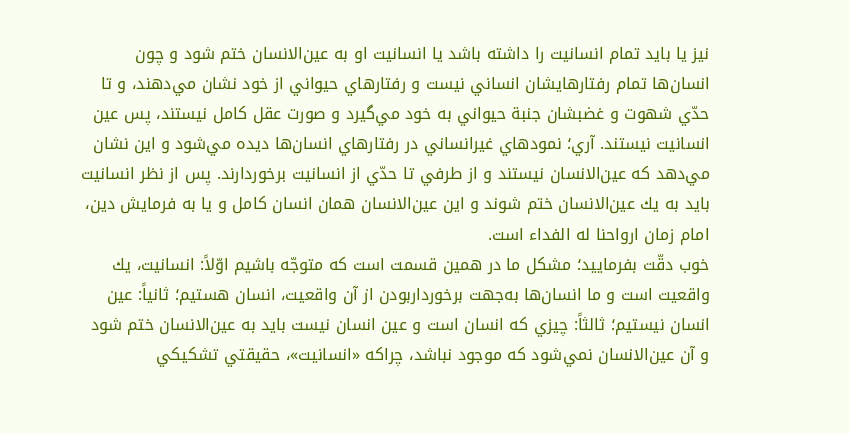نيز يا بايد تمام انسانيت را داشته باشد يا انسانيت او به عين‌الانسان ختم شود و چون انسان‌ها تمام رفتارهايشان انساني نيست و رفتارهاي حيواني از خود نشان مي‌دهند، و تا حدّي شهوت و غضبشان جنبة حيواني به خود مي‌گيرد و صورت عقل كامل نيستند، پس عين انسانيت نيستند. آري؛ نمودهاي غيرانساني در رفتارهاي انسان‌ها ديده مي‌شود و اين نشان مي‌دهد كه عين‌الانسان نيستند و از طرفي تا حدّي از انسانيت برخوردارند. پس از نظر انسانيت بايد به يك عين‌الانسان ختم شوند و اين عين‌الانسان همان انسان كامل و يا به فرمايش دين، امام زمان ارواحنا له الفداء است.
خوب دقّت بفرماييد؛ مشكل ما در همين قسمت است كه متوجّه باشيم اوّلاً: انسانيت، يك واقعيت است و ما انسان‌ها به‌جهت برخورداربودن از آن واقعيت، انسان هستيم؛ ثانياً: عين انسان نيستيم؛ ثالثاً: چيزي كه انسان است و عين انسان نيست بايد به عين‌الانسان ختم شود و آن عين‌الانسان نمي‌شود كه موجود نباشد، چراكه «انسانيت»، حقيقتي تشكيكي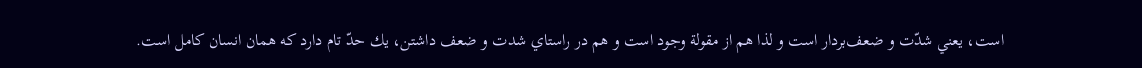است، يعني شدّت و ضعف‌بردار است و لذا هم از مقولة وجود است و هم در راستاي شدت و ضعف داشتن، يك حدّ تام دارد كه همان انسان كامل است.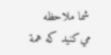شما ملاحظه مي‌كنيد كه همة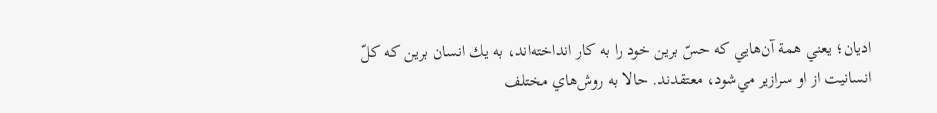اديان؛ يعني همة آن‌هايي كه حسّ برين خود را به كار انداخته‌اند، به يك انسان برين كه كلّ انسانيت از او سرازير مي‌شود، معتقدند. حالا به روش‌هاي مختلف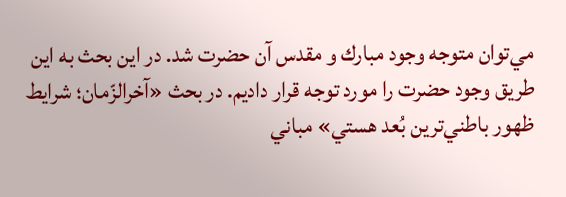مي‌توان متوجه وجود مبارك و مقدس آن حضرت شد. در اين بحث به اين طريق وجود حضرت را مورد توجه قرار داديم. در بحث «آخرالزّمان؛ شرايط ظهور باطني‌ترين بُعد هستي» مباني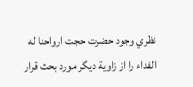نظري وجود حضرت حجت ارواحنا له الفداء را از زاوية ديگر مورد بحث قرار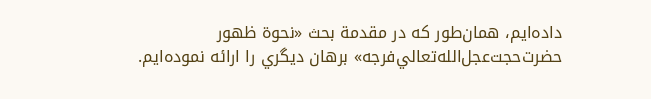داده‌ايم، همان‌طور كه در مقدمة بحث «نحوة ظهور حضرت‌حجت‌عجل‌الله‌تعالي‌فرجه» برهان ديگري را ارائه نموده‌ايم.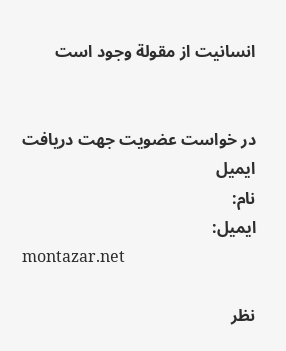انسانيت از مقولة وجود است


در خواست عضویت جهت دریافت ایمیل
نام:
ایمیل:
montazar.net

نظر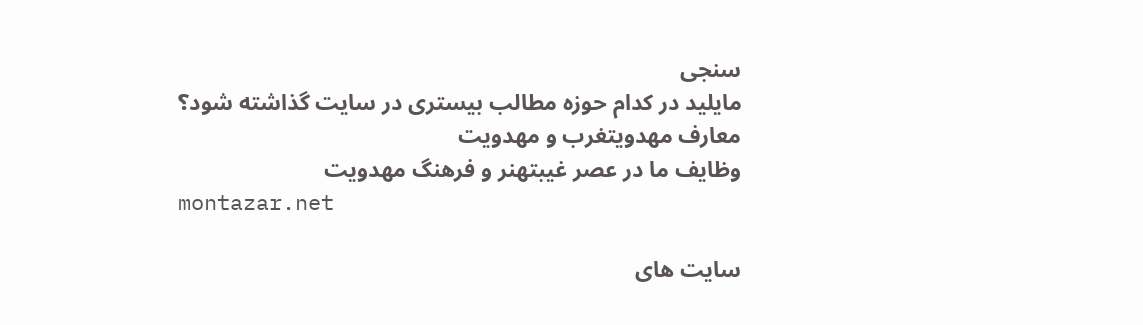سنجی
مایلید در کدام حوزه مطالب بیستری در سایت گذاشته شود؟
معارف مهدویتغرب و مهدویت
وظایف ما در عصر غیبتهنر و فرهنگ مهدویت
montazar.net

سایت های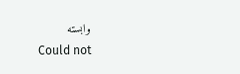وابسته
 Could not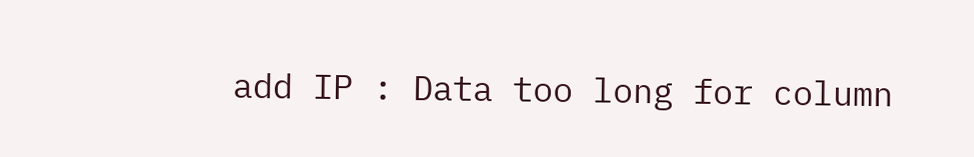add IP : Data too long for column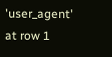'user_agent' at row 1